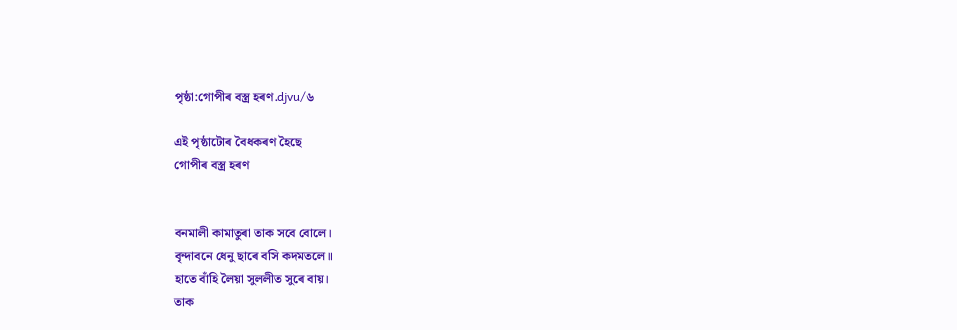পৃষ্ঠা:গোপীৰ বস্ত্ৰ হৰণ.djvu/৬

এই পৃষ্ঠাটোৰ বৈধকৰণ হৈছে
গোপীৰ বস্ত্ৰ হৰণ


বনমালী কামাতুৰা তাক সবে বোলে।
বৃন্দাবনে ধেনু ছাৰে বসি কদমতলে॥
হাতে বাঁহি লৈয়া সুললীত সুৰে বায়।
তাক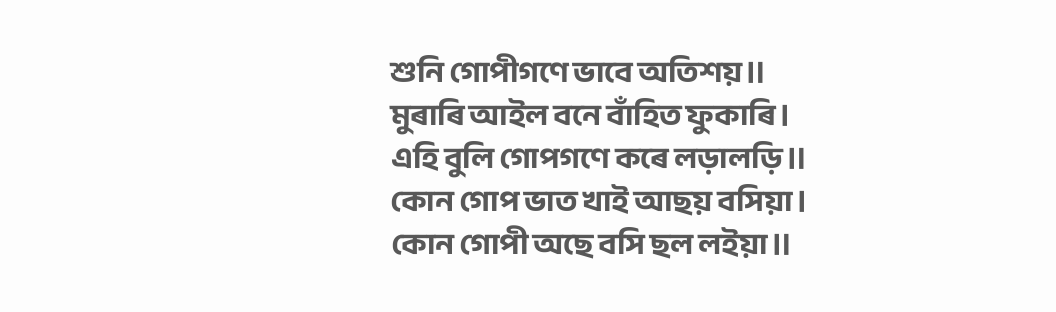শুনি গোপীগণে ভাবে অতিশয়॥
মুৰাৰি আইল বনে বাঁহিত ফুকাৰি।
এহি বুলি গোপগণে কৰে লড়ালড়ি॥
কোন গোপ ভাত খাই আছয় বসিয়া।
কোন গোপী অছে বসি ছল লইয়া॥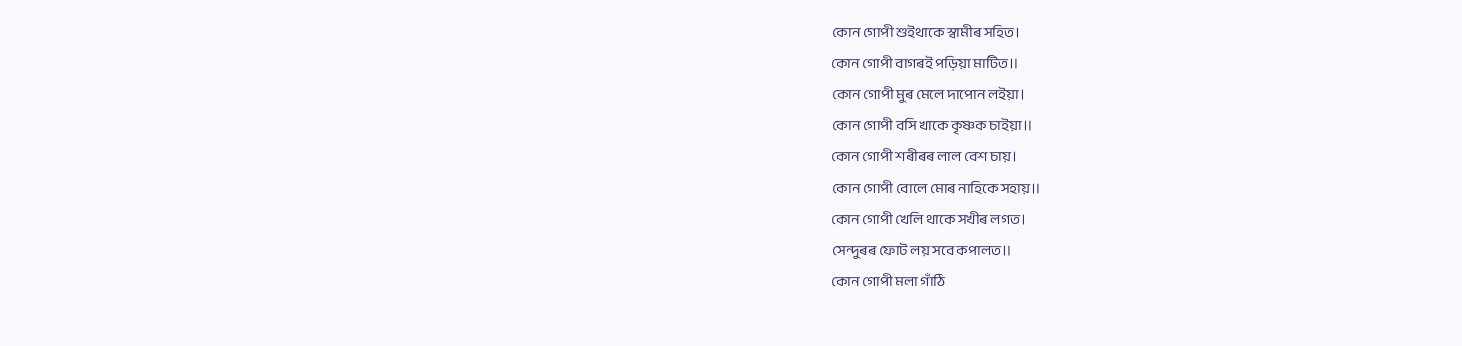কোন গোপী শুইথাকে স্বামীৰ সহিত।
কোন গোপী বাগৰই পড়িয়া মাটিত॥
কোন গোপী মুৰ মেলে দাপোন লইয়া।
কোন গোপী বসি খাকে কৃষ্ণক চাইয়া॥
কোন গোপী শৰীৰৰ লাল বেশ চায়।
কোন গোপী বোলে মোৰ নাহিকে সহায়॥
কোন গোপী খেলি থাকে সখীৰ লগত।
সেন্দুৰৰ ফোট লয় সবে কপালত॥
কোন গোপী মলা গাঁঠি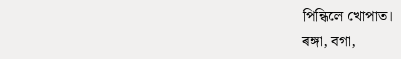পিন্ধিলে খোপাত।
ৰঙ্গা, বগা,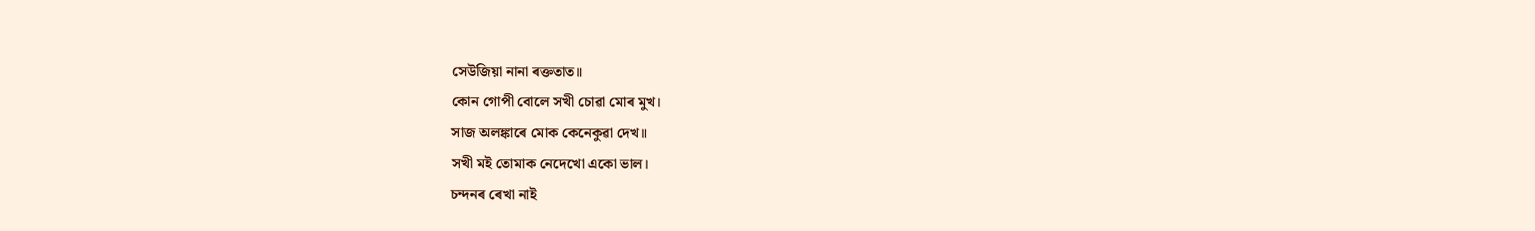সেউজিয়া নানা ৰক্ততাত॥
কোন গোপী বোলে সখী চোৱা মোৰ মুখ।
সাজ অলঙ্কাৰে মোক কেনেকুৱা দেখ॥
সখী মই তোমাক নেদেখো একো ভাল।
চন্দনৰ ৰেখা নাই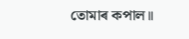তোমাৰ কপাল॥